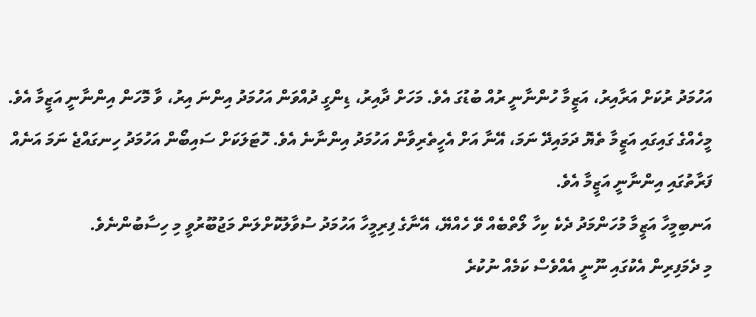އަހުމަދު ރުކަށް އަރާއިރު، އަޒީމާ ހުންނާނީ ރުއް ބުޑުގަ އެވެ. މަހަށް ދާއިރު، ޑިންގީ ދުއްވަން އަހުމަދު އިންނަ އިރު، ވާ މޮހަން އިންނާނީ އަޒީމާ އެވެ. މީހެއްގެ ގައިގައި އަޒީމާ ތެޔޮ ދަމައިދޭ ނަމަ، އޭނާ އަށް އެހީތެރިވާން އަހުމަދު އިންނާނެ އެވެ. ހޮޓަލަކަށް ސައިބޯން އަހުމަދު ހިނގައްޖެ ނަމަ އަނެއް ފަރާތުގައި އިންނާނީ އަޒީމާ އެވެ.
އަނބިމީހާ އަޒީމާ މުހަންމަދު ދެކެ ކިހާ ލޯތްބެއް ވޭ ހެއްޔޭ، އޭނާގެ ފިރިމީހާ އަހުމަދު ސުވާލުކޮށްލަން މަޖުބޫރުވީ މި ހިސާބުންނެވެ.
މި ދެމަފިރިން އެކުގައި ނޫނީ އެއްވެސް ކަމެއް ނުކުރެ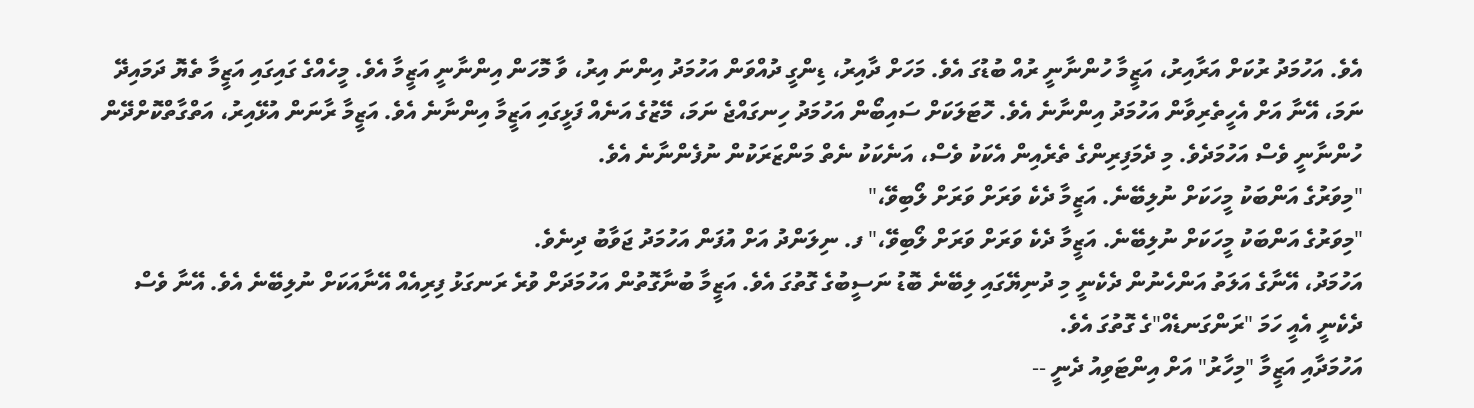އެވެ. އަހުމަދު ރުކަށް އަރާއިރު، އަޒީމާ ހުންނާނީ ރުއް ބުޑުގަ އެވެ. މަހަށް ދާއިރު، ޑިންގީ ދުއްވަން އަހުމަދު އިންނަ އިރު، ވާ މޮހަން އިންނާނީ އަޒީމާ އެވެ. މީހެއްގެ ގައިގައި އަޒީމާ ތެޔޮ ދަމައިދޭ ނަމަ، އޭނާ އަށް އެހީތެރިވާން އަހުމަދު އިންނާނެ އެވެ. ހޮޓަލަކަށް ސައިބޯން އަހުމަދު ހިނގައްޖެ ނަމަ، މޭޒުގެ އަނެއް ފަޅީގައި އަޒީމާ އިންނާނެ އެވެ. އަޒީމާ ރާނަން އުޅޭއިރު، އަތްގާތްކޮށްދޭން ހުންނާނީ ވެސް އަހުމަދެވެ. މި ދެމަފިރިންގެ ތެރެއިން އެކަކު ވެސް، އަނެކަކު ނެތް މަންޒަރަކުން ނުފެންނާނެ އެވެ.
"މިވަރުގެ އަންބަކު މީހަކަށް ނުލިބޭނެ. އަޒީމާ ދެކެ ވަރަށް ވަރަށް ލޯބިވޭ،"
"މިވަރުގެ އަންބަކު މީހަކަށް ނުލިބޭނެ. އަޒީމާ ދެކެ ވަރަށް ވަރަށް ލޯބިވޭ،" ފ. ނިލަންދު އަށް އުފަން އަހުމަދު ޖަވާބު ދިނެވެ.
އަހުމަދު، އޭނާގެ އަލަތު އަންހެނުން ދެކެނީ މި ދުނިޔޭގައި ލިބޭނެ ބޮޑު ނަސީބުގެ ގޮތުގަ އެވެ. އަޒީމާ ބުނާގޮތުން އަހުމަދަށް ވުރެ ރަނގަޅު ފިރިއެއް އޭނާއަކަށް ނުލިބޭނެ އެވެ. އޭނާ ވެސް ދެކެނީ އެއީ ހަމަ "ރަންގަނޑެއް"ގެ ގޮތުގަ އެވެ.
އަހުމަދާއި އަޒީމާ "މިހާރު" އަށް އިންޓަވިއު ދެނީ --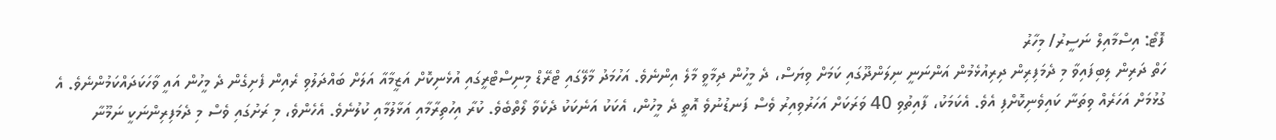ފޮޓޯ: އިސްމާއިލް ނަސީރު/ މިހާރު
ހަތް ދަރިން ލިބިފައިވާ މި ދެމަފިރިން ދިރިއުޅެމުން އަންނަނީ ނިލަންދޫގައި ކަމަށް ވިޔަސް، ދެ މީހުން ދިމާވީ މާލެ އިންނެވެ. އަހުމަދު މާލޭގައި ޓްރޭޑް މިނިސްޓްރީގައި އުޅެނިކޮށް އަޒީމާއާ އަލަށް ބައްދަލުވި ރެއިން ފެށިގެން ދެ މީހުން އައީ ވާހަކަދައްކަމުންނެވެ. އެ ގުޅުމަށް އަހަރެއް ވިތަނާ ކައިވެނިކޮށްފި އެވެ. އެކަމަކު، ފާއިތުވި 40 ވަރަކަށް އަހަރުވިއިރު ވެސް ފަނޑުނުވެ އޮތީ ދެ މީހުން، އެކަކު އަނެކަކު ދެކެވާ ލޯތްބެވެ. ކުރާ އިހުތިރާމާއި އަޅާލުމާއި ކުލުނެވެ. އެހެންވެ، މި ރަށުގައި ވެސް މި ދެމަފިރިންނަކީ ނަމޫނާ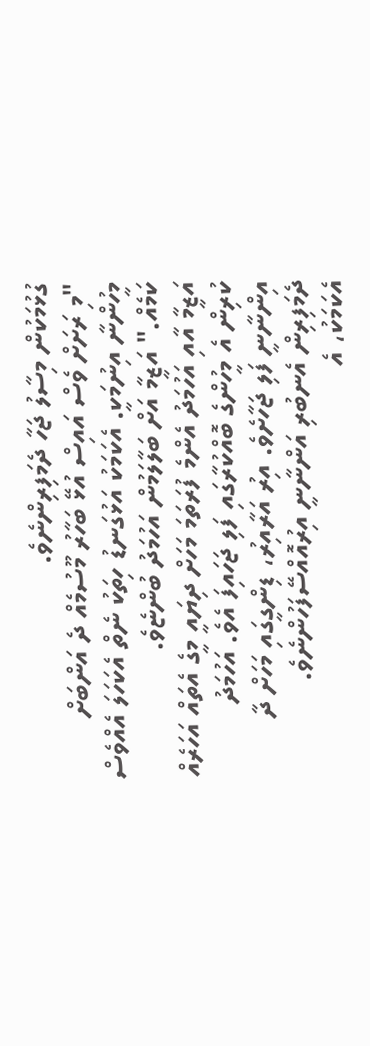ގުޅުމަކުން މިސާލު ޖަހާ ދެމަފިރިންނެވެ.
"މި ރަށަށް ވެސް އައިސް އުޅޭ ބަހާރު މޫސުމެއް ދެ އަންބަށް މީހުންނާ އިނުމަކީ. އެކަމަކު އަޅުގަނޑު ހިތަކު ނެތް އެކަހަލަ އެއްވެސް ކަމެއް." އަޒީމާ އަށް ބަލާލަމުން އަހުމަދު ބުންޏެވެ.
އަޒީމާ އާއި އަހުމަދު އެންމެ ފުރަތަމަ މަހަށް ދިޔައީ މީގެ އެތައް އަހަރެއް ކުރިން އެ މީހުންގެ ބޮއްކުރާގައި ފަލި ޖަހައިފަ އެވެ. އަހުމަދު އިންނާނީ ފަލި ޖަހާށެވެ. އިރު އަރާއިރު، ޑިންގީގައި މަހަށް ދާ ދެމަފިރިން އެނބުރި އަންނާނީ އިރުއޮއްސޭފަހުންނެވެ.
އެކަމަކު، އެ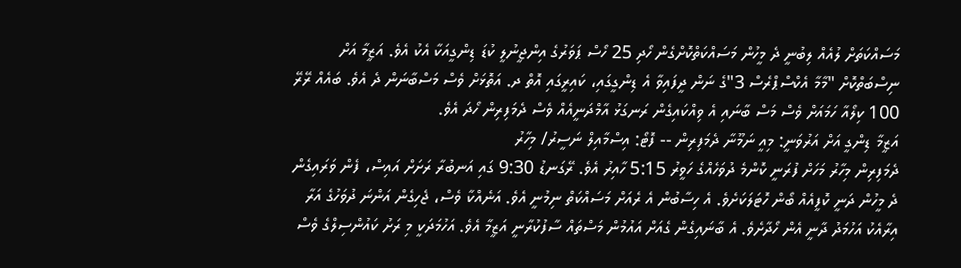މަސައްކަތަށް ލުއެއް ލިބުނީ ދެ މީހުން މަސައްކަތްކޮށްގެން ހޯދި 25 ހޯސް ޕަވަރުގެ އިންޖީނުލީ ކުޑަ ޑިންގީއަކާ އެކު އެވެ. އަޒީމާ އަށް ނިސްބަތްކޮށް "މާމާ އެކްސްޕްރެސް 3"ގެ ނަން ދީފައިވާ އެ ޑިންގީގައި، ކައިރީގައި އޮތް ދ. އަތޮޅަށް ވެސް މަސްބާނަން ދެ އެވެ. ބައެއް ރޭރޭ 100 ކިލޯއާ ހަމައަށް ވެސް މަސް ބާނައި އެ ވިއްކައިގެން ރަނގަޅު އާމްދަނީއެއް ވެސް ދެމަފިރިން ހޯދަ އެވެ.
އަޒީމާ ޑިންގީ އަށް އަރުވަނީ: މިއީ ނަމޫނާ ދެމަފިރިން -- ފޮޓޯ: އިސްމާއިލް ނަސީރު/ މިހާރު
ދެމަފިރިން މިހާރު މަހަށް ފުރަނީ ކޮންމެ ދުވަހެއްގެ ހަވީރު 5:15 ހާއިރު އެވެ. ރޭގަނޑު 9:30 ގައި އަނބުރާ ރަށަށް އައިސް، ފެން ވަރައިގެން ދެ މީހުން ދަނީ ކޮފީއެއް ބޯން ހޮޓަލަކަށެވެ. އެ ހިސާބުން އެ ރެއަށް މަސައްކަތް ނިމުނީ އެވެ. އަނެއްކާ ވެސް، ޖެހިގެން އަންނަ ދުވަހުގެ އަރާ އިރާއެކު އަހުމަދު ދާނީ އެން ހޯދާށެވެ. އެ ބާނައިގެން ގެއަށް އައުމުން މަސްތައް ސާފުކުރާނީ އަޒީމާ އެވެ. އަހުމަދަކީ މި ރަށު ކައުންސިލްގެ ވެސް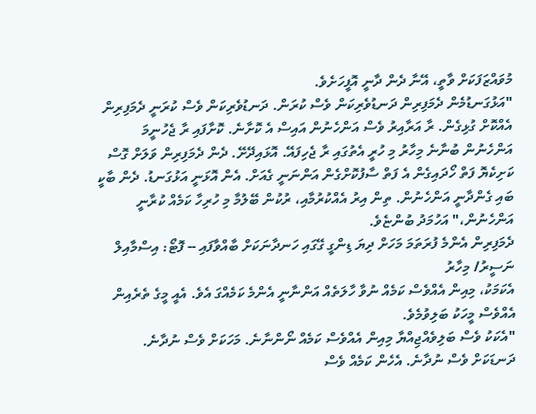މުވައްޒަފަކަށް ވާތީ، އޭނާ ދެން ދާނީ އޮފީހަށެވެ.
"އަޅުގަނޑުމެން ދެމަފިރިން ދަނޑުވެރިކަން ވެސް ކުރަން. ދަނޑުވެރިކަން ވެސް ކުރަނީ ދެމަފިރިން އެއްކޮށް ގުޅިގެން. ރާ އަރާއިރު ވެސް އަންހެނުން އައިސް އެ ކޮށާނެ. ކޮށާފައި ރާ ޖެހުނީމަ އަންހެނުން ބުނާނެ މިހާރު މި ހުރީ އެތުގައި ރާ ޖެހިފައޭ. އޮޅައިދޭށޭ. ދެން ދެމަފިރިން ވަލަށް ގޮސް ކަށިކެޔޮ ފަތް ހޯދައިގެން އެ ފަތް ސާފުކޮށްގެން އަންނަނީ ގެއަށް. އެން އޮޅަނީ އަޅުގަނޑު. ދެން ބާކީ ބައި ގެންދާނީ އަންހެނުން. ތިން އިރު އެއްކުރުމާއި، ރުކުން ބޭލުމާ މި ހުރިހާ ކަމެއް ކުރާނީ އަންހެނުން،" އަހުމަދު ބުންޏެވެ.
ދެމަފިރިން އެންމެ ފުރަތަމަ މަހަށް ދިޔަ ޑިންގީ ގޭގައި ހަނދާނަކަށް ބާއްވާފައި -- ފޮޓޯ: އިސްމާއިލް ނަސީރު/ މިހާރު
އެކަމަކު، މިއިން އެއްވެސް ކަމެއް ނުވާ ހާލަތެއް އަންނާނީ އެންމެ ކަމެއްގަ އެވެ. އެއީ މީގެ ތެރެއިން އެއްވެސް މީހަކު ބަލިވުމެވެ.
"އެކަކު ވެސް ބަލިވެއްޖިއްޔާ މިއިން އެއްވެސް ކަމެއް ނޯންނާނެ. މަހަކަށް ވެސް ނުދާނެ. ދަނޑަކަށް ވެސް ނުދާނެ. އެހެން ކަމެއް ވެސް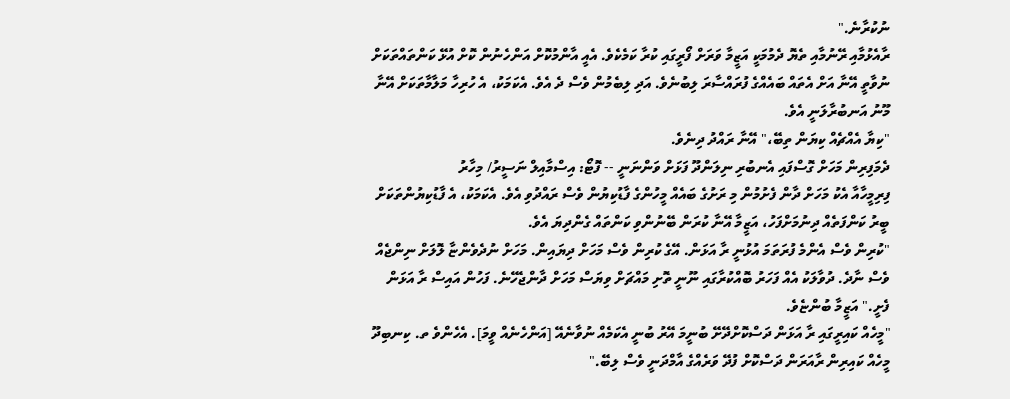ނުކުރާނެ."
ރާއެޅުމާއި ރޭނުމާއި ތެޔޮ ދެމުމަކީ އަޒީމާ ވަރަށް ފޯރީގައި ކުރާ ކަމެކެވެ. އެއީ އާންމުކޮށް އަންހެނުން ކޮށް އުޅޭ ކަންތައްތަކަށް ނުވާތީ އޭނާ އަށް އެތައް ބައެއްގެ ފުރައްސާރަ ލިބުނެވެ. އަދި ލިބެމުން ވެސް ދެ އެވެ. އެކަމަކު، އެ ހުރިހާ މަލާމާތަކަށް އޭނާ މޫނު އަނބުރާލަނީ އެވެ.
"ކިޔާ އެއްޗެއް ކިޔަން ތިބޭ،" އޭނާ ރައްދު ދިނެވެ.
ދެމަފިރިން މަހަށް ގޮސްފައި އެނބުރި ނިލަންދޫ ފަޅަށް ވަންނަނީ -- ފޮޓޯ: އިސްމާއިލް ނަސީރު/ މިހާރު
ފިރިމީހާއާ އެކު މަހަށް ދާން ފެށުމުން މި ރަށުގެ ބައެއް މީހުންގެ ފާޑުކިޔުން ވެސް ރައްދުވި އެވެ. އެކަމަކު، އެ ފާޑުކިޔުންތަކަށް ބީރު ކަންފަތެއް ދިނުމަށްފަހު، އަޒީމާ އޭނާ ކުރަން ބޭނުންވި ކަންތައް ގެންދިޔަ އެވެ.
"ކުރިން ވެސް އެންމެ ފުރަތަމަ އުޅުނީ ރާ އަޅަން. އޭގެ ކުރިން ވެސް މަހަށް ދިޔައިން. މަހަށް ނުދެވެންޏާ ލޮލަށް ނިންޖެއް ވެސް ނާދެ. ދުވާލަކު އެއް ފަހަރު ބޮއްކުރާގައި ނޫނީ ތޮށި މައްޗަށް ވިޔަސް މަހަށް ދާންޖެހޭނެ. ފަހުން އައިސް ރާ އަޅަން ފެށީ." އަޒީމާ ބުންޏެވެ.
"މީހެއް ކައިރީގައި ރާ އަޅަން ދަސްކޮށްދޭށޭ ބުނީމަ އޭރު ބުނީ އެކަމެއް ނުވާނެއޭ [އަންހެނެއް ވީމަ]. އެހެންވެ ތ. ކިނބިދޫ މީހެއް ކައިރިން ރާއަރަން ދަސްކޮށް ފުދޭ ވަރެއްގެ އާމްދަނީ ވެސް ލިބޭ."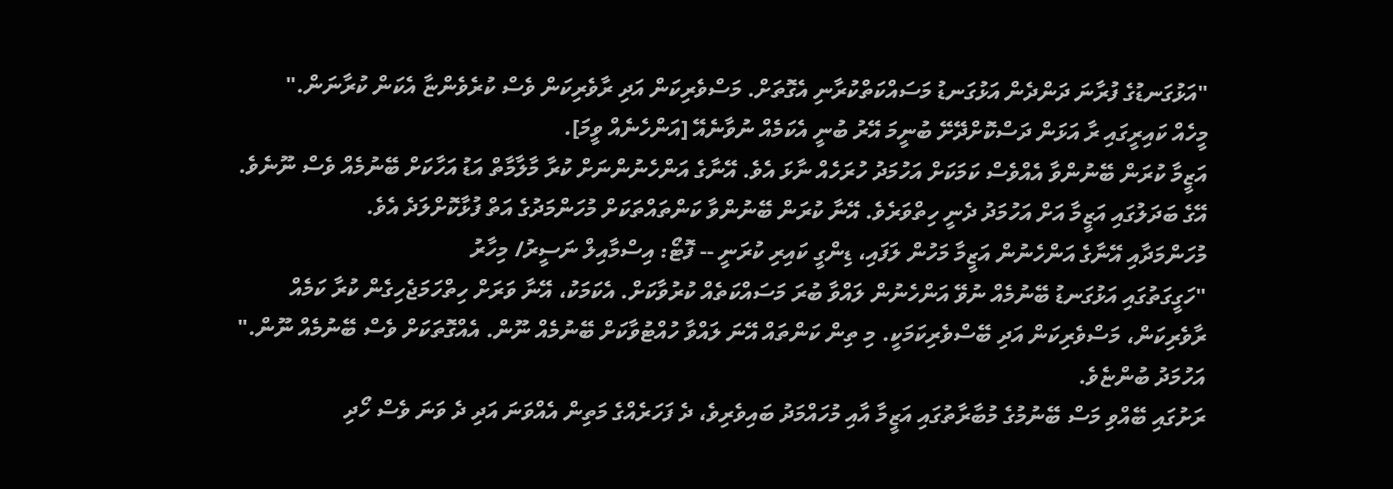"އަޅުގަނޑުގެ ފުރާނަ ދަންދެން އަޅުގަނޑު މަސައްކަތްކުރާނި އެގޮތަށް. މަސްވެރިކަން އަދި ރާވެރިކަން ވެސް ކުރެވެންޏާ އެކަން ކުރާނަން."
މީހެއް ކައިރީގައި ރާ އަޅަން ދަސްކޮށްދޭށޭ ބުނީމަ އޭރު ބުނީ އެކަމެއް ނުވާނެއޭ [އަންހެނެއް ވީމަ].
އަޒީމާ ކުރަން ބޭނުންވާ އެއްވެސް ކަމަކަށް އަހުމަދު ހުރަހެއް ނާޅަ އެވެ. އޭނާގެ އަންހެނުންނަށް ކުރާ މާލާމާތް އަޑު އަހާކަށް ބޭނުމެއް ވެސް ނޫނެވެ. އޭގެ ބަދަލުގައި އަޒީމާ އަށް އަހުމަދު ދެނީ ހިތްވަރެވެ. އޭނާ ކުރަން ބޭނުންވާ ކަންތައްތަކަށް މުހަންމަދުގެ އަތް ފުޅާކޮށްލަދެ އެވެ.
މުހަންމަދާއި އޭނާގެ އަންހެނުން އަޒީމާ މަހުން ލަފައި، ޑިންގީ ކައިރި ކުރަނީ -- ފޮޓޯ: އިސްމާއިލް ނަސީރު/ މިހާރު
"ހަގީގަތުގައި އަޅުގަނޑު ބޭނުމެއް ނުވޭ އަންހެނުން ލައްވާ ބުރަ މަސައްކަތެއް ކުރުވާކަށް. އެކަމަކު، އޭނާ ވަރަށް ހިތްހަމަޖެހިގެން ކުރާ ކަމެއް ރާވެރިކަން، މަސްވެރިކަން އަދި ބޭސްވެރިކަމަކީ. މި ތިން ކަންތައް އޭނަ ލައްވާ ހުއްޓުވާކަށް ބޭނުމެއް ނޫން. އެއްގޮތަކަށް ވެސް ބޭނުމެއް ނޫން." އަހުމަދު ބުންޏެވެ.
ރަށުގައި ބޭއްވި މަސް ބޭނުމުގެ މުބާރާތުގައި އަޒީމާ އާއި މުހައްމަދު ބައިވެރިވެ، ދެ ފަހަރެއްގެ މަތިން އެއްވަނަ އަދި ދެ ވަނަ ވެސް ހޯދި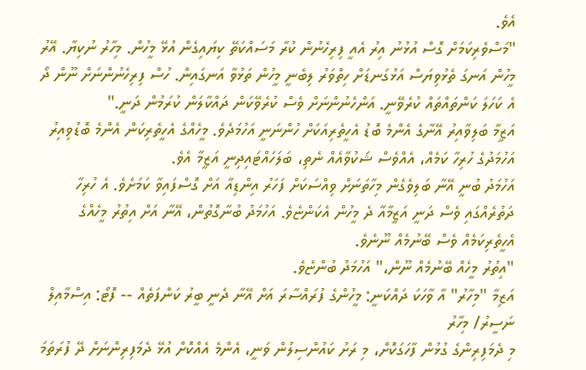އެވެ.
"މަސްވެރިކަމަށް ގޮސް އުޅުނު އިރު އެއީ ފިރިހެނުން ކުރާ މަސައްކަތޭ ކިޔައިގެން އުޅޭ މީހުން. މިހާރު ނުކިޔާ. އޭރު މީހުން އަނގަ ތެޅުވިޔަސް އަޅުގަނޑަށް ހިތްވަރު ލިބެނީ މީހުން ތަޅުވާ އަނގައިން. ހުސް ފިރިހެނުންނަށް ނޫން ދޯ އެ ކަހަލަ ކަންތައްތައް ކުރެވޭނީ. އަންހެނުންނަށް ވެސް ކުރެވޭކަން ދައްކާލަން ކުރަމުން ދަނީ."
އަޒީމާ ބަލިވާއިރު އޭނާގެ އެންމެ ބޮޑު އެހީތެރިއަކަށް ހުންނަނީ އަހުމަދެވެ. މީހެއްގެ އެހީތެރިކަން އެންމެ ބޮޑުވިއިރު އަހުމަދުގެ ހުރިހާ ކަމެއް، އެއްވެސް ޝަކުވާއެއް ނެތި، ބަލަހައްޓައިދިނީ އަޒީމާ އެވެ.
އަހުމަދު ބުނީ އޭނާ ބަލިވެގެން މިހާތަނަށް ވިއްސަކަށް ފަހަރު އިންޑިއާ އަށް ގޮސްފައިވާ ކަމަށެވެ. އެ ހުރިހާ ދަތުރެއްގައި ވެސް ދަނީ އަޒީމާއާ ދެ މީހުން އެކަންޏެވެ. އަހުމަދު ބުނާގޮތުން، އޭނާ އަށް އިތުރު މީހެއްގެ އެހީތެރިކަމެއް ވެސް ބޭނުމެއް ނޫނެވެ.
"އިތުރު މީހެއް ބޭނުމެއް ނޫން،" އަހުމަދު ބުންޏެވެ.
އަޒިމާ "މިހާރު" އާ ވާހަކަ ދައްކަނީ: މީހުންގެ ފުރައްސާރަ އަށް އޭނާ ދެނީ ބީރު ކަންފަތެއް -- ފޮޓޯ: އިސްމާއިލް ނަސީރު/ މިހާރު
މި ދެމަފިރިންގެ ގުޅުން ފާހަގަކޮށް، މި ރަށު ކައުންސިލުން ވަނީ، އެންމެ އެއްކޮށް އުޅޭ ދެމަފިރިންނަށް ދޭ ފުރަތަމަ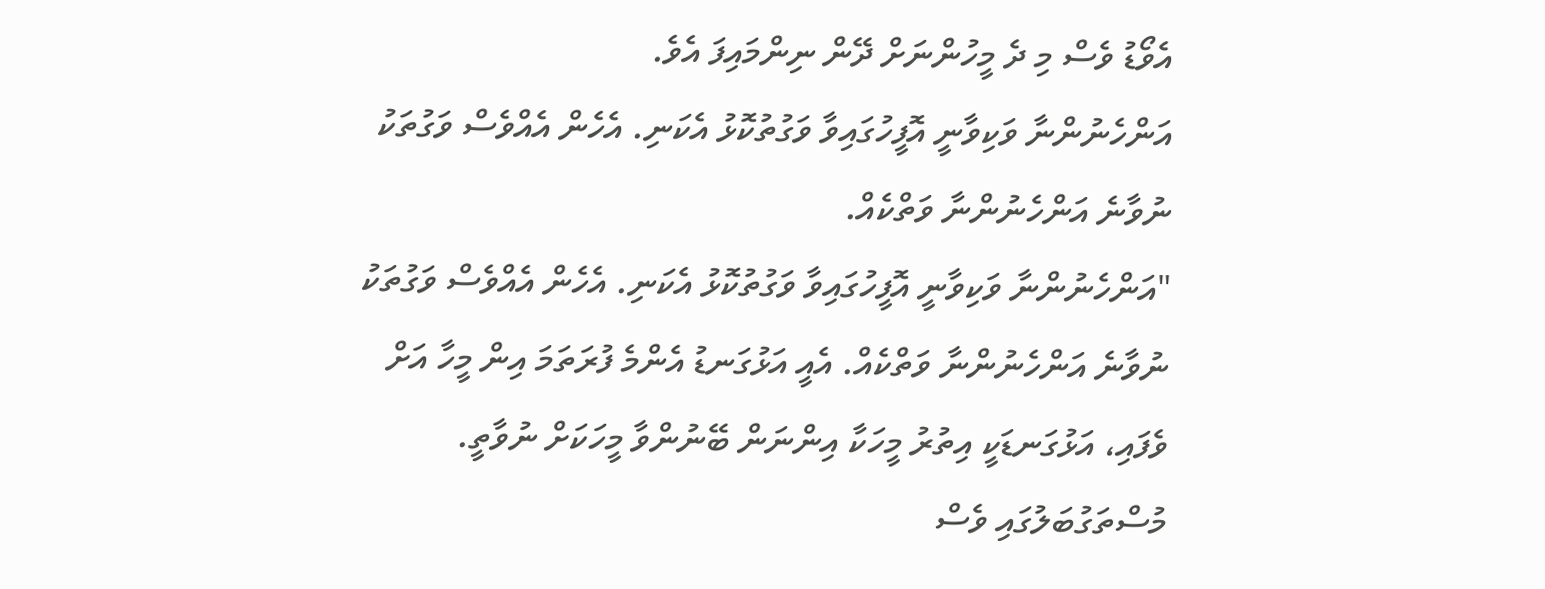އެވޯޑު ވެސް މި ދެ މީހުންނަށް ދޭން ނިންމައިފަ އެވެ.
އަންހެނުންނާ ވަކިވާނީ އޮފީހުގައިވާ ވަގުތުކޮޅު އެކަނި. އެހެން އެއްވެސް ވަގުތަކު ނުވާނެ އަންހެނުންނާ ވަތްކެއް.
"އަންހެނުންނާ ވަކިވާނީ އޮފީހުގައިވާ ވަގުތުކޮޅު އެކަނި. އެހެން އެއްވެސް ވަގުތަކު ނުވާނެ އަންހެނުންނާ ވަތްކެއް. އެއީ އަޅުގަނޑު އެންމެ ފުރަތަމަ އިން މީހާ އަށް ވެފައި، އަޅުގަނޑަކީ އިތުރު މީހަކާ އިންނަން ބޭނުންވާ މީހަކަށް ނުވާތީ. މުސްތަގުބަލުގައި ވެސް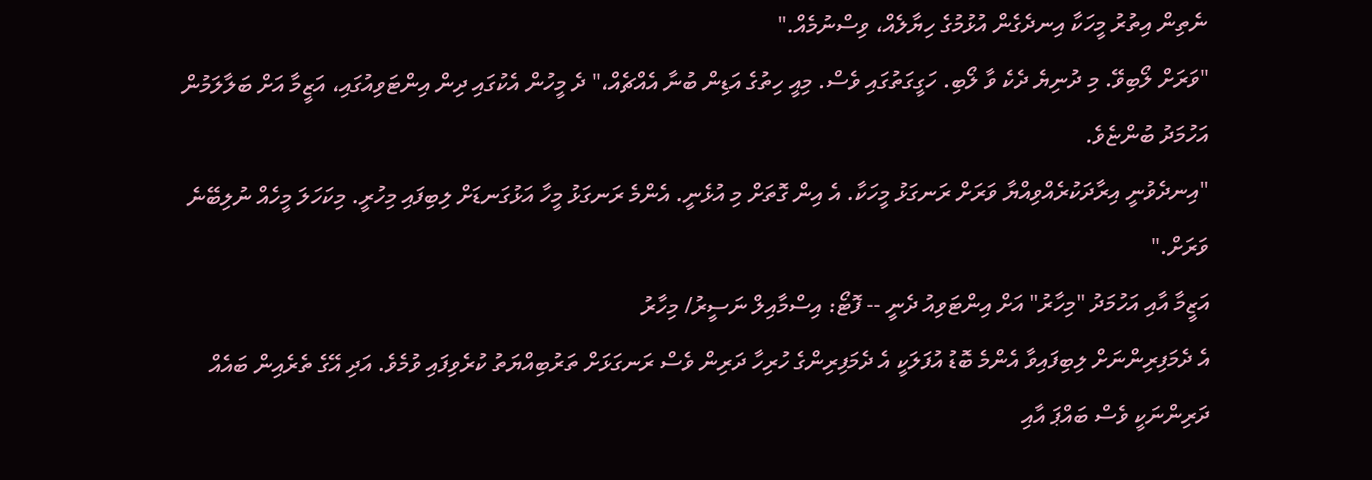ނެތިން އިތުރު މީހަކާ އިނދެގެން އުޅުމުގެ ހިޔާލެއް، ވިސްނުމެއް."
"ވަރަށް ލޯބިވޭ. މި ދުނިޔެ ދެކެ ވާ ލޯބި. ހަގީގަތުގައި ވެސް. މިއީ ހިތުގެ އަޑިން ބުނާ އެއްޗެއް،" ދެ މީހުން އެކުގައި ދިން އިންޓަވިއުގައި، އަޒީމާ އަށް ބަލާލަމުން އަހުމަދު ބުންޏެވެ.
"އިނދެވުނީ އިރާދަކުރެއްވިއްޔާ ވަރަށް ރަނގަޅު މީހަކާ. އެ އިން ގޮތަށް މި އުޅެނީ. އެންމެ ރަނގަޅު މީހާ އަޅުގަނޑަށް ލިބިފައި މިހުރީ. މިކަހަލަ މީހެއް ނުލިބޭނެ ވަރަށް."
އަޒީމާ އާއި އަހުމަދު "މިހާރު" އަށް އިންޓަވިއު ދެނީ -- ފޮޓޯ: އިސްމާއިލް ނަސީރު/ މިހާރު
އެ ދެމަފިރިންނަށް ލިބިފައިވާ އެންމެ ބޮޑު އުފަލަކީ އެ ދެމަފިރިންގެ ހުރިހާ ދަރިން ވެސް ރަނގަޅަށް ތަރުބިއްޔަތު ކުރެވިފައި ވުމެވެ. އަދި އޭގެ ތެރެއިން ބައެއް ދަރިންނަކީ ވެސް ބައްޕަ އާއި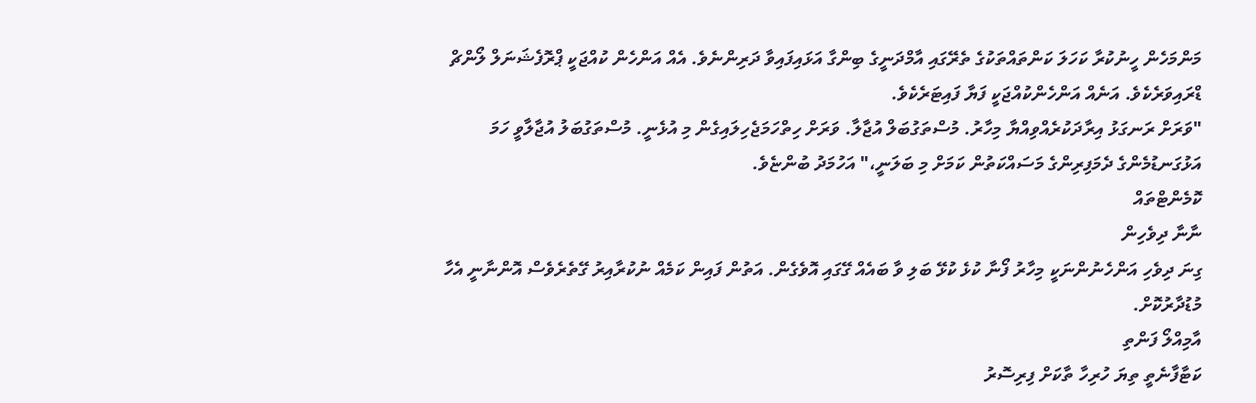މަންމަހެން ހީނުކުރާ ކަހަލަ ކަންތައްތަކުގެ ތެރޭގައި އާމްދަނީގެ ބިންގާ އަޅައިފައިވާ ދަރިންނެވެ. އެއް އަންހެން ކުއްޖަކީ ޕްރޮފެޝަނަލް ލޯންޗް ޑްރައިވަރެކެވެ. އަނެއް އަންހެންކުއްޖަކީ ފަޔާ ފައިޓަރެކެވެ.
"ވަރަށް ރަނގަޅު އިރާދަކުރެއްވިއްޔާ މިހާރު. މުސްތަގުބަލް އުޖާލާ. ވަރަށް ހިތްހަމަޖެހިލައިގެން މި އުޅެނީ. މުސްތަގުބަލު އުޖާލާވީ ހަމަ އަޅުގަނޑުމެންގެ ދެމަފިރިންގެ މަސައްކަތުން ކަމަށް މި ބަލަނީ،" އަހުމަދު ބުންޏެވެ.
ކޮމެންޓްތައް
ނާނާ ދިވެހިން
ގިނަ ދިވެހި އަންހެނުންނަކީ މިހާރު ފޯނާ ކުޅެ ކުޅޭ ބަލި ވާ ބައެއް ގޭގައި އޮވެގެން. އަތުން ފައިން ކަމެއް ނުކުރާއިރު ގޭތެރެވެސް އޮންނާނީ އެހާ މުޑުދާރުކޮށް.
އާމިއްލޯ ފަންތި
ކަޓާފާނެތީ ތިޔަ ހުރިހާ ތާކަށް ފިރިސޮރު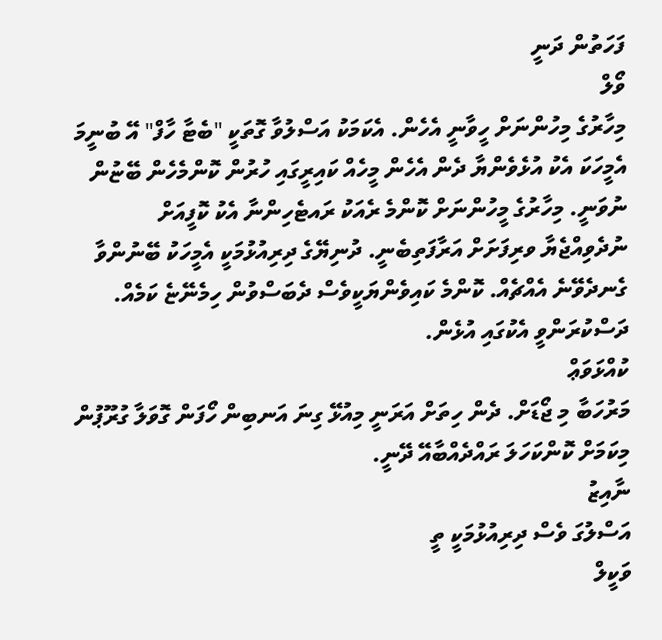ފަހަތުން ދަނީ
ވޯލް
މިހާރުގެ މިހުންނަށް ހީވާނީ އެހެން. އެކަމަކު އަސްލުވާ ގޮތަކީ "ބެޓާ ހާފް" އޭ ބުނީމަ އެމީހަކަ އެކު އުޅެވެންޔާ ދެން އެހެން މީހެއް ކައިރީގައި ހުރުން ކޮންމެހެން ބޭޏުން ނުވަނީ. މިހާރުގެ މީހުންނަށް ކޮންމެ ރެއަކު ރައޓެހިންނާ އެކު ކޮފީއަށް ނުދެވިއްޖެޔާ ވރިފަށަށް އަރާފަތިބެނީ. ދުނިޔޭގެ ދިރިއުޅުމަކީ އެމީހަކު ބޭނުންވާ ގެނދެވޭނެ އެއްޗެއް. ކޮންމެ ކައިވެންޔަކީވެސް ދެބަސްވުން ހިމެނޭޏެ ކަމެއް. ދަސްކުރަންވީ އެކުގައި އުޅެން.
ކުއްޅަވަޢް
މަރުހަބާ މި ޖޯޑަށް. ދެން ހިތަށް އަރަނީ މިއުޅޭ ގިނަ އަނބިން ހޯފަން ގޮވަލާ ގުރޫޕުން މިކަމަށް ކޮންކަހަލަ ރައްދެއްބާއޭ ދޭނީ.
ނާއިޒު
އަސްލުގަ ވެސް ދިރިއުޅުމަކީ ތީ
ވަކީލް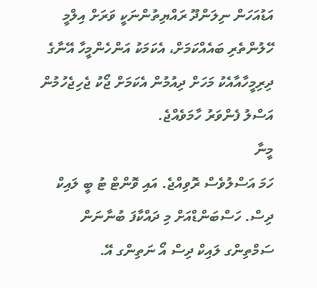އަޑުއަހަން ނިލަންދޫ ރައްޔިތުންނަކީ ވަރަށް އިލްމީ ހޭލުންތެރި ބައެއްކަމަށް، އެކަމަކު އަންހެންމީހާ އޭނާގެ ދިރިމީހާއާއެކު މަހަށް ދިއުމުން އެކަމަށް ޖޯކު ޖެހިޖެހުމުން އަސްލު ފެންވަރު ހާމަވެއްޖެ.
މީނާ
ހަމަ އަސްލުވެސް ރޮވިއްޖެ. އައި ވޮންޓް ޓު ބީ ލައިކް ދިސް. ހަސްބަންޑްއަށް މި ދައްކާފަ ބުނާނަން ސަމްތިންގ ލައިކް ދިސް އޯ ނަތިންގ އޭ.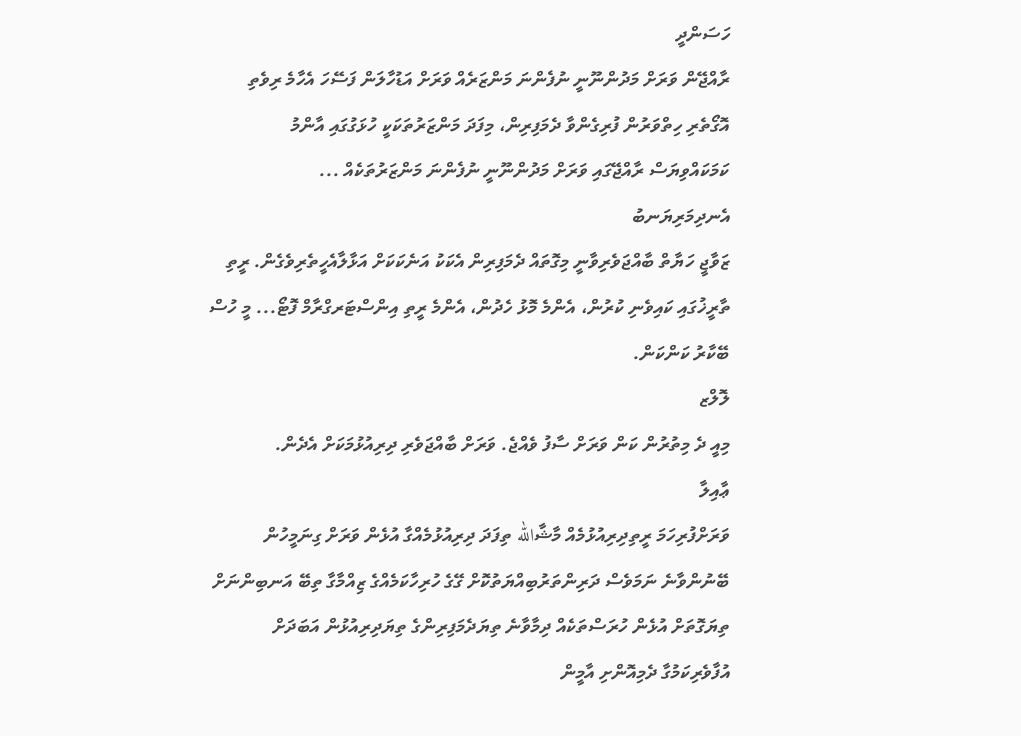ހަސަންދީ
ރާއްޖޭން ވަރަށް މަދުންނޫނީ ނުފެންނަ މަންޒަރެއް ވަރަށް އަޑުހާލަން ފަސޭހަ އެހާމެ ރިވެތި އޮގޯތެރި ހިތްވަރުން ފުރިގެންވާ ދެމަފިރިން، މިފަދަ މަންޒަރުތަކަކީ ހުޅަގުގައި އާންމު ކަމަކައްވިޔަސް ރާއްޖޭގައި ވަރަށް މަދުންނޫނީ ނުފެންނަ މަންޒަރުތަކެއް ...
އެނދިމަރިޔަނބު
ޒަވާޖީ ހަޔާތް ބާއްޖަވެރިވާނީ މިގޮތައް ދެމަފިރިން އެކަކު އަނެކަކަށް އަޅާލާއެހީތެރިވެގެން. ރީތި ތާރީޚުގައި ކައިވެނި ކުރުން، އެންމެ މޮޅު ހެދުން، އެންމެ ރީތި އިންސްޓަރގްރާމް ފޮޓޯ... މީ ހުސް ބޭކާރު ކަންކަން.
ލޮލްޒ
މިއީ ދެ މިތުރުން ކަން ވަރަށް ސާފު ވެއްޖެ. ވަރަށް ބާއްޖަވެރި ދިރިއުޅުމަކަށް އެދެން.
ޢާއިލާ
ވަރަށްފުރިހަމަ ރީތިދިރިއުޅުމެއް މާޝާالله ތިފަދަ ދިރިއުޅުމެއްގާ އުޅެން ވަރަށް ގިނަމީހުން ބޭނުންވާނެ ނަމަވެސް ދަރިންތަރުބިއްޔަތުކޮށް ގޭގެ ހުރިހާކަމެއްގެ ޒިއްމާގާ ތިބޭ އަނބިންނަށް ތިޔަގޮތަށް އުޅެން ހުރަސްތަކެއް ދިމާވާނެ ތިޔަދެމަފިރިންގެ ތިޔަދިރިއުޅުން އަބަދަށް އުފާވެރިކަމުގާ ދެމިއޮންށި އާމީން